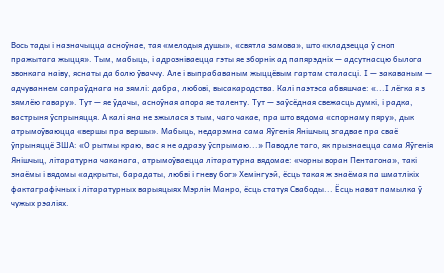Вось тады і назначыцца асноўнае, тая «мелодыя душы», «святла замова», што «кладзецца ў сноп пражытага жыцця». Тым, мабыць, і адрозніваецца гэты яе зборнік ад папярэдніх — адсутнасцю былога звонкага наіву, яснаты да болю ўваччу. Але і выпрабаваным жыццёвым гартам сталасці. І — закаваным — адчуваннем сапраўднага на зямлі: дабра, любові, высакародства. Калі паэтэса абвяшчае: «...І лёгка я з зямлёю гавару». Тут — яе ўдачы, асноўная апора яе таленту. Тут — заўсёдная свежасць думкі, і радка, вастрыня ўспрыняцця. А калі яна не зжылася з тым, чаго чакае, пра што вядома «спорнаму пяру», дык атрымоўваюцца «вершы пра вершы». Мабыць, недарэмна сама Яўгенія Янішчыц згадвае пра сваё ўпрыняццё ЗША: «О рытмы краю, вас я не адразу ўспрымаю...» Паводле таго, як прызнаецца сама Яўгенія Янішчыц, літаратурна чаканага, атрымоўваецца літаратурна вядомае: «чорны воран Пентагона», такі знаёмы і вядомы «адкрыты, барадаты, любві і гневу бог» Хемінгуэй, ёсць такая ж знаёмая па шматлікіх фактаграфічных і літаратурных варыяцыях Мэрлін Манро, ёсць статуя Свабоды... Ёсць нават памылка ў чужых рэаліях.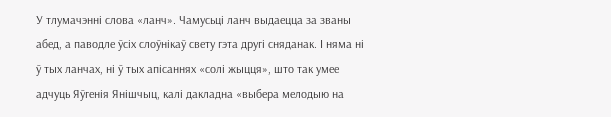У тлумачэнні слова «ланч». Чамусьці ланч выдаецца за званы абед, а паводле ўсіх слоўнікаў свету гэта другі сняданак. І няма ні ў тых ланчах, ні ў тых апісаннях «солі жыцця», што так умее адчуць Яўгенія Янішчыц, калі дакладна «выбера мелодыю на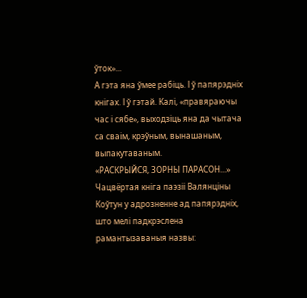ўток»...
А гэта яна ўмее рабіць. І ў папярэдніх кнігах. І ў гэтай. Калі, «правяраючы час і сябе», выходзіць яна да чытача са сваім, крэўным, вынашаным, выпакутаваным.
«РАСКРЫЙСЯ, ЗОРНЫ ПАРАСОН...»
Чацвёртая кніга паэзіі Валянціны Коўтун у адрозненне ад папярэдніх, што мелі падкрэслена рамантызаваныя назвы: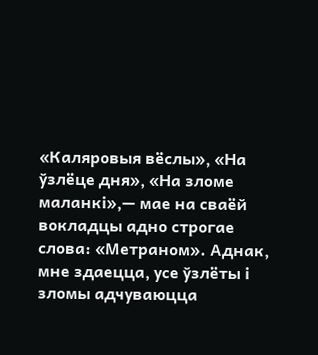«Каляровыя вёслы», «На ўзлёце дня», «На зломе маланкі»,— мае на сваёй вокладцы адно строгае слова: «Метраном». Аднак, мне здаецца, усе ўзлёты і зломы адчуваюцца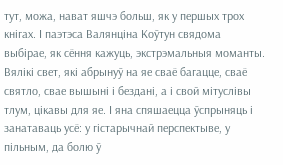тут, можа, нават яшчэ больш, як у першых трох кнігах. І паэтэса Валянціна Коўтун свядома выбірае, як сёння кажуць, экстрэмальныя моманты. Вялікі свет, які абрынуў на яе сваё багацце, сваё святло, свае вышыні і бездані, а і свой мітуслівы тлум, цікавы для яе. І яна спяшаецца ўспрыняць і занатаваць усё: у гістарычнай перспектыве, у пільным, да болю ў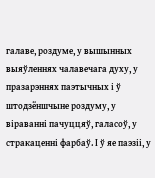галаве, роздуме, у вышынных выяўленнях чалавечага духу, у празарэннях паэтычных і ў штодзёншчыне роздуму, у віраванні пачуццяў, галасоў, у стракаценні фарбаў. І ў яе паэзіі, у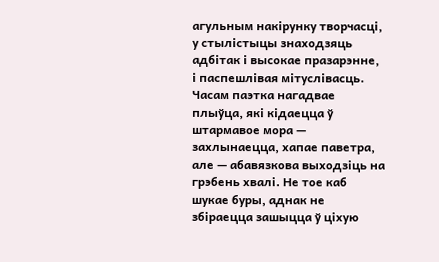агульным накірунку творчасці, у стылістыцы знаходзяць адбітак і высокае празарэнне, і паспешлівая мітуслівасць. Часам паэтка нагадвае плыўца, які кідаецца ў штармавое мора — захлынаецца, хапае паветра, але — абавязкова выходзіць на грэбень хвалі. Не тое каб шукае буры, аднак не збіраецца зашыцца ў ціхую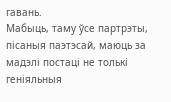гавань.
Мабыць, таму ўсе партрэты, пісаныя паэтэсай, маюць за мадэлі постаці не толькі геніяльныя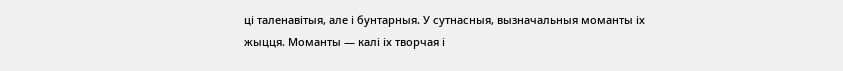ці таленавітыя, але і бунтарныя. У сутнасныя, вызначальныя моманты іх жыцця. Моманты — калі іх творчая і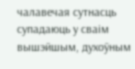чалавечая сутнасць супадаюць у сваім вышэйшым, духоўным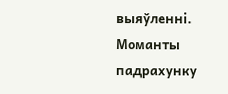выяўленні. Моманты падрахунку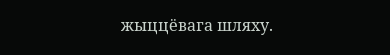жыццёвага шляху.